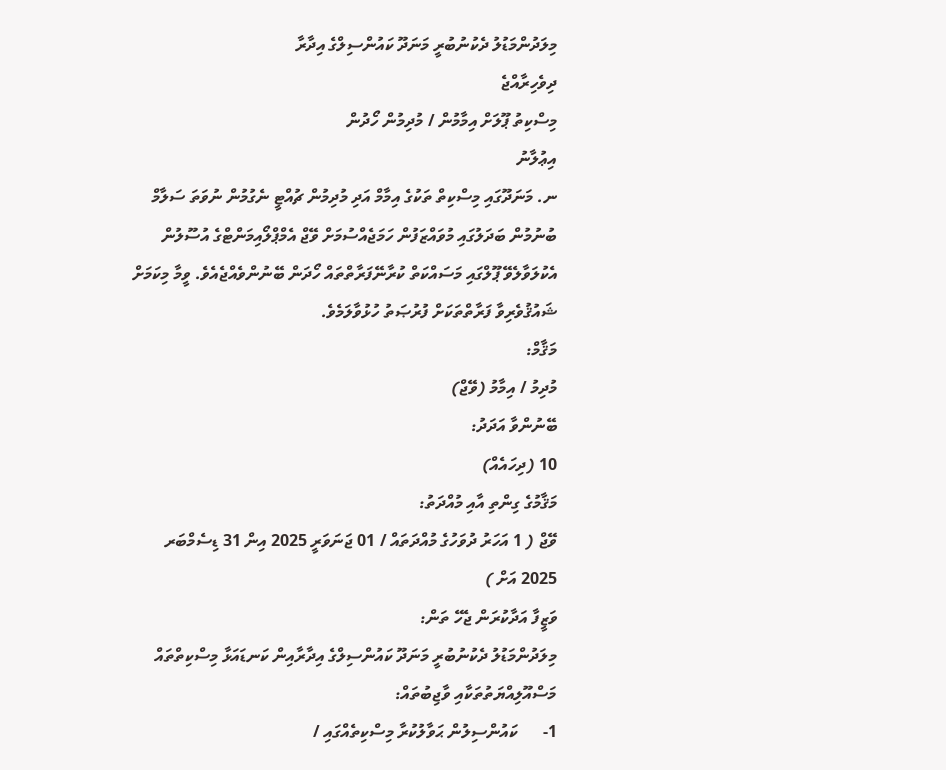މިލަދުންމަޑުލު ދެކުނުބުރީ މަނަދޫ ކައުންސިލްގެ އިދާރާ
ދިވެހިރާއްޖެ
މިސްކިތު ޕޫލަށް އިމާމުން / މުދިމުން ހޯދުން
އިޢުލާނު
ނ. މަނަދޫގައި މިސްކިތް ތަކުގެ އިމާމް އަދި މުދިމުން ޗުއްޓީ ނެގުމުން ނުވަތަ ސަލާމް ބުނުމުން ބަދަލުގައި މުވައްޒަފުން ހަމަޖެއްސުމަށް ވޭޖް އެމްޕްލޯއިމަންޓްގެ އުސޫލުން އެކުލަވާލެވޭ ޕޫލްގައި މަސައްކަތް ކުރާނޭފަރާތްތައް ހޯދަން ބޭނުންވެއްޖެއެވެ. ވީމާ މިކަމަށް ޝައުޤުވެރިވާ ފަރާތްތަކަށް ފުރުޞަތު ހުޅުވާލަމެވެ.
މަޤާމް:
މުދިމު / އިމާމު (ވޭޖް)
ބޭނުންވާ އަދަދު:
10 (ދިހައެއް)
މަޤާމުގެ ގިންތި އާއި މުއްދަތު:
ވޭޖް ( 1 އަހަރު ދުވަހުގެ މުއްދަތައް / 01 ޖަނަވަރީ 2025 އިން 31 ޑިސެމްބަރ 2025 އަށް )
ވަޒީފާ އަދާކުރަން ޖެހޭ ތަން:
މިލަދުންމަޑުލު ދެކުނުބުރީ މަނަދޫ ކައުންސިލްގެ އިދާރާއިން ކަނޑައަޅާ މިސްކިތްތައް
މަސްއޫލިއްޔަތުތަކާއި ވާޖިބުތައް:
1-      ކައުންސިލުން ޙަވާލުކުރާ މިސްކިތެއްގައި /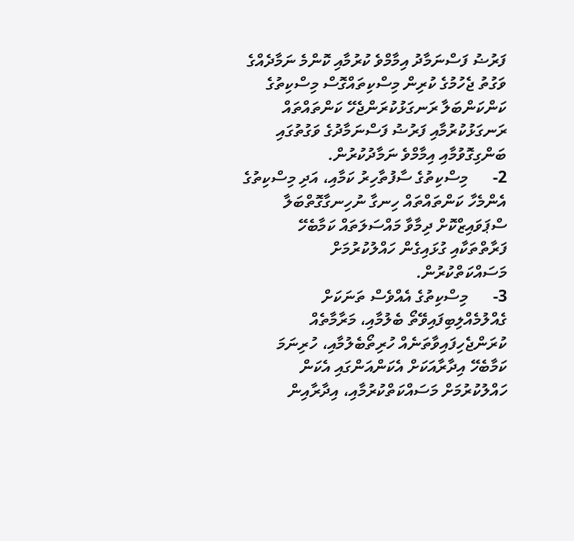ފަރުޟު ފަސްނަމާދު އިމާމްވެ ކުރުމާއި ކޮންމެ ނަމާދެއްގެ ވަގުތު ޖެހުމުގެ ކުރިން މިސްކިތައްގޮސް މިސްކިތުގެ ކަންކަންބަލާ ރަނގަޅުކުރަންޖެހޭ ކަންތައްތައް ރަނގަޅުކުރުމާއި ފަރުޟު ފަސްނަމާދުގެ ވަގުތުގައި ބަންގިގޮވުމާއި އިމާމްވެ ނަމާދުކުރުން.
2-      މިސްކިތުގެ ސާފުތާހިރު ކަމާއި، އަދި މިސްކިތުގެ އެންމެހާ ކަންތައްތައް ހިނގާ ނުހިނގާގޮތްބަލާ ސްޕަވައިޒްކޮށް ދިމާވާ މައްސަލަތައް ކަމާބެހޭ ފަރާތްތަކާއި ގުޅައިގެން ހައްލުކުރުމަށް މަސައްކަތްކުރުން.
3-      މިސްކިތުގެ އެއްވެސް ތަނަކަށް ގެއްލުމެއްލިބިފައިވޭތޯ ބެލުމާއި، މަރާމާތެއް ކުރަންޖެހިފައިވާތަނެއް ހުރިތޯބެލުމާއި، ހުރިނަމަ ކަމާބެހޭ އިދާރާއަކަށް އެކަންއަންގައި އެކަން ހައްލުކުރުމަށް މަސައްކަތްކުރުމާއި، އިދާރާއިން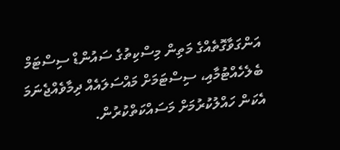އަންގަވާގޮތެއްގެ މަތިން މިސްކިތުގެ ސައުންޑް ސިސްޓަމް ބެލެހެއްޓުމާއި، ސިސްޓަމަށް މައްސަލައެއް ދިމާވެއްޖެނަމަ އެކަން ހައްލުކުރުމަށް މަސައްކަތްކުރުން.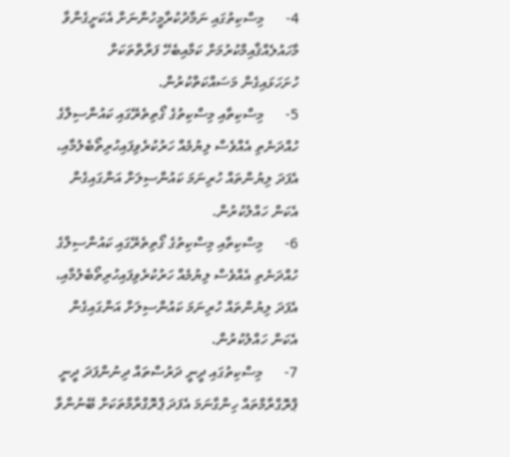4-      މިސްކިތުގައި ނަމާދުކުރާމީހުންނަށް އެކަށީގެންވާ މާހައުލެއްޤާއިމްކުރުމަށް ކަމާއިބެހޭ ފަރާތްތަކަށް ހުށަހަޅައިގެން މަސައްކަތްކުރުން.
5-      މިސްކިތާއި މިސްކިތުގެ ގޯތިތެރޭގައި ކައުންސިލްގެ ހުއްދަނެތި އެއްވެސް ލިޔުމެއް ހަރުކުރެވިފައިހުރިތޯބެލުމާއި، އެފަދަ ލިޔުންތައް ހުރިނަމަ ކައުންސިލަށް އަންގައިގެން އެކަން ހައްލުކުރުން.
6-      މިސްކިތާއި މިސްކިތުގެ ގޯތިތެރޭގައި ކައުންސިލްގެ ހުއްދަނެތި އެއްވެސް ލިޔުމެއް ހަރުކުރެވިފައިހުރިތޯބެލުމާއި، އެފަދަ ލިޔުންތައް ހުރިނަމަ ކައުންސިލަށް އަންގައިގެން އެކަން ހައްލުކުރުން.
7-      މިސްކިތުގައި ދީނީ ދަރުސްތައް ދިނުންފަދަ ދީނީ ޕްރޮގްރާމްތައް ހިންގާނަމަ އެފަދަ ޕްރޮގްރާމްތަކަށް ބޭނުންވާ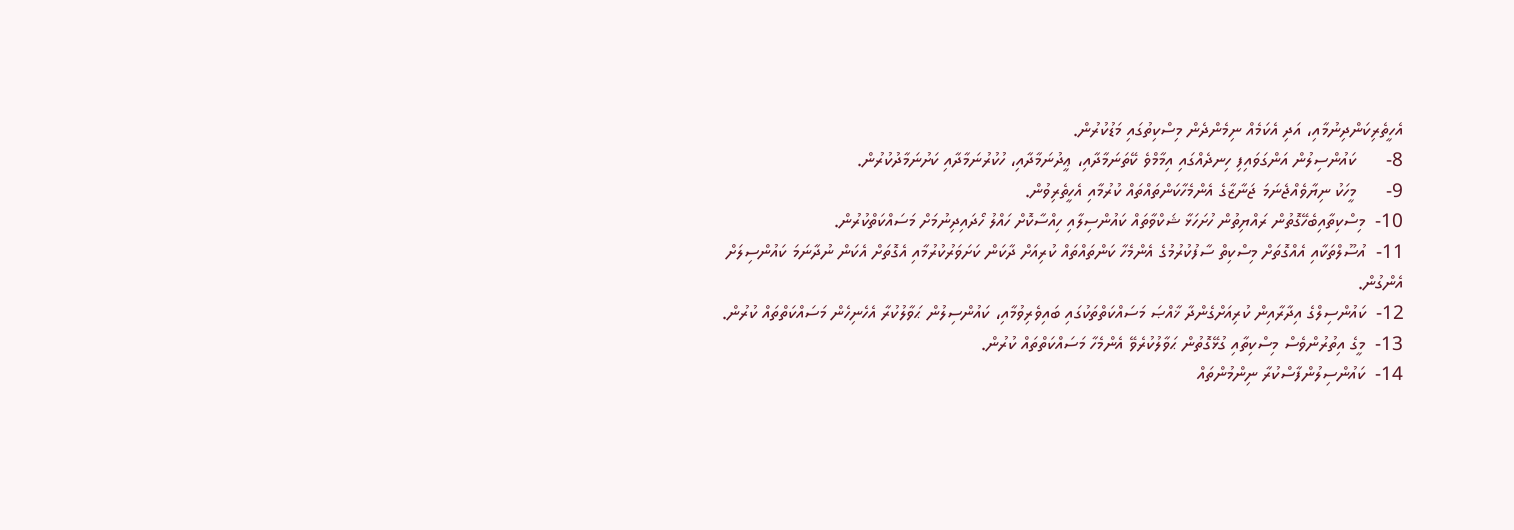އެހީތެރިކަންދިނުމާއި، އަދި އެކަމެއް ނިމެންދެން މިސްކިތުގައި މަޑުކުރުން.
8-      ކައުންސިލުން އަންގަވައިފި ހިނދެއްގައި އިމާމްވެ ކޭތަނަމާދާއި، ޢީދުނަމާދާއި، ހުކުރުނަމާދާއި ކަށުނަމާދުކުރުން.
9-      މީހަކު ނިޔާވެއްޖެނަމަ ޖަނާޒާގެ އެންމެހާކަންތައްތައް ކުރުމާއި އެހީތެރިވުން.
10-  މިސްކިތާއިބެހޭގޮތުން ރައްޔިތުން ހުށަހަޅާ ޝަކްވާތައް ކައުންސިލާއި ހިއްސާކޮށް ހައްލު ހޯދައިދިނުމަށް މަސައްކަތްކުރުން.
11-  އުސޫލްތަކާއި އެއްގޮތަށް މިސްކިތް ސާފުކުރުމުގެ އެންމެހާ ކަންތައްތައް ކުރިއަށް ދާކަން ކަށަވަރުކުރުމާއި އެގޮތަށް އެކަން ނުދާނަމަ ކައުންސިލަށް އެންގުން.
12-  ކައުންސިލްގެ އިދާރާއިން ކުރިއަށްގެންދާ ޚާއްޞަ މަސައްކަތްތަކުގައި ބައިވެރިވުމާއި، ކައުންސިލުން ޙަވާލުކުރާ އެހެނިހެން މަސައްކަތްތައް ކުރުން.
13-  މީގެ އިތުރުންވެސް މިސްކިތާއި ގުޅޭގޮތުން ޙަވާލުކުރެވޭ އެންމެހާ މަސައްކަތްތައް ކުރުން.
14-  ކައުންސިލުންފާސްކުރާ ނިންމުންތައް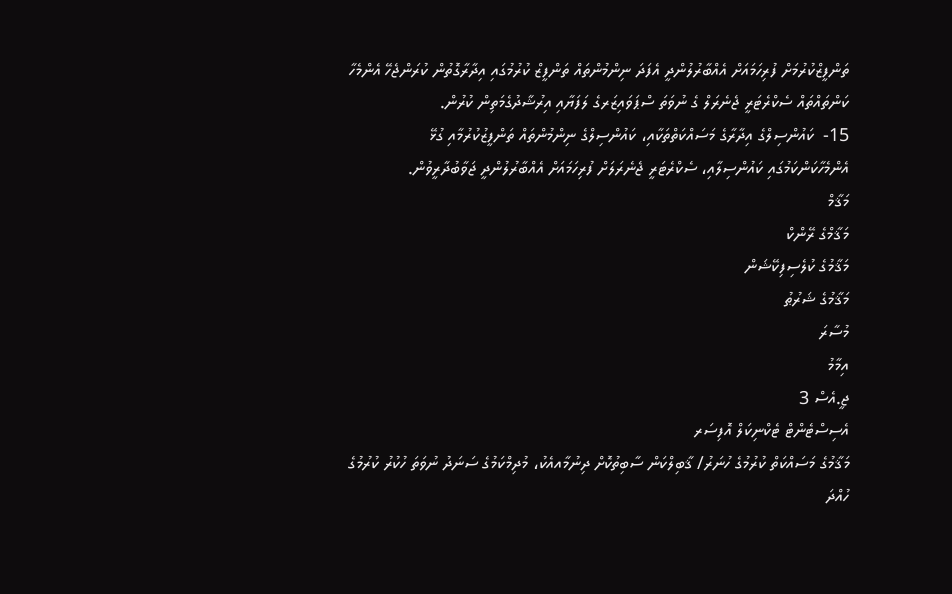ތަންފީޒްކުރުމަށް ފުރިހަމައަށް އެއްބާރުލުންދީ އެފަދަ ނިންމުންތައް ތަންފީޒް ކުރުމުގައި އިދާރާގޮތުން ކުރަންޖެހޭ އެންމެހާ ކަންތައްތައް ސެކްރެޓަރީ ޖެނެރަލް ގެ ނުވަތަ ސްޕަވައިޒަރގެ ލަފަޔާއި އިރުޝާދުގެމަތިން ކުރުން.
15-  ކައުންސިލްގެ އިދާރާގެ މަސައްކަތްތަކާއި، ކައުންސިލްގެ ނިންމުންތައް ތަންފީޒުކުރުމާއި ގުޅޭ އެންމެހާކަންކަމުގައި ކައުންސިލާއި، ސެކްރެޓަރީ ޖެނެރަލަށް ފުރިހަމައަށް އެއްބާރުލުންދީ ޖަވާބުދާރީވުން.
މަޤާމް
މަޤާމްގެ ރޭންކް
މަޤާމުގެ ކުލެސިފިކޭޝަން
މަޤާމުގެ ޝަރުޠު
މުސާރަ
އިމާމު
ޖީ.އެސް 3
އެސިސްޓެންޓް ޓެކްނިކަލް އޮފިސަރ
މަޤާމުގެ މަސައްކަތް ކުރުމުގެ ހުނަރު/ ޤާބިލްކަން ސާބިތުކޮށް ދިނުމާއއެކު، މުދިމްކަމުގެ ސަނަދު ނުވަތަ ހުކުރު ކުރުމުގެ ހުއްދަ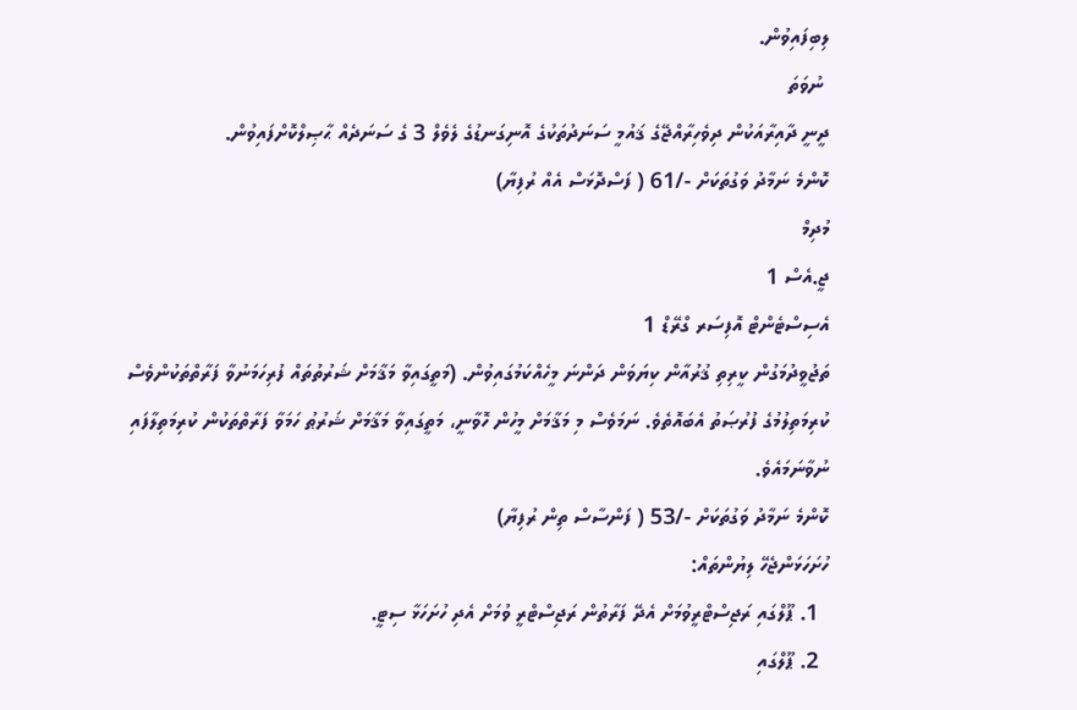ލިބިފައިވުން.
 ނުވަތަ
ދީނީ ދާއިރާއަކުން ދިވެހިރާއްޖޭގެ ޤައުމީ ސަނަދުތަކުގެ އޮނިގަނޑުގެ ލެވެލް 3 ގެ ސަނަދެއް ޙާޞިލްކޮށްފައިވުން.
ކޮންމެ ނަމާދު ވަގުތަކަށް -/61 ( ފަސްދޮޅަސް އެއް ރުފިޔާ)
މުދިމް
ޖީ.އެސް 1
އެސިސްޓެންޓް އޮފިސަރ ގްރޭޑް 1
ތަޖުވީދުމަގުން ކީރިތި ޤުރުއާން ކިޔަވަން ދަންނަ މީހެއްކަމުގައިވުން. (މަތީގައިވާ މަޤާމަށް ޝަރުތުތައް ފުރިހަމަނުވާ ފަރާތްތަކުންވެސް ކުރިމަތިލުމުގެ ފުރުޞަތު އެބައޮތެވެ. ނަމަވެސް މި މަޤާމަށް މީހުން ހޮވާނީ، މަތީގައިވާ މަޤާމަށް ޝަރުޠު ހަމަވާ ފަރާތްތަކުން ކުރިމަތިލާފައި ނުވާނަމައެވެ.
ކޮންމެ ނަމާދު ވަގުތަކަށް -/53 ( ފަންސާސް ތިން ރުފިޔާ)
ހުށަހަޅަންޖެހޭ ލިޔުންތައް:
  1. ޕޫލްގައި ރަޖިސްޓްރީވުމަށް އެދޭ ފަރާތުން ރަޖިސްޓްރީ ވުމަށް އެދި ހުށަހަޅާ ސިޓީ.
  2. ޕޫލްގައި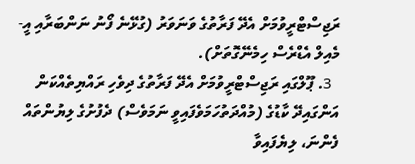ރަޖިސްޓްރީވުމަށް އެދޭ ފަރާތުގެ ވަނަވަރު (ގުޅޭނެ ފޯނު ނަންބަރާއި އީ-މެއިލް އެޑްރެސް ހިމެނޭގޮތަށް).
  3. ޕޫލްގައި ރަޖިސްޓްރީވުމަށް އެދޭ ފަރާތުގެ ދިވެހި ރައްޔިތެއްކަން އަންގައިދޭ ކާޑުގެ (މުއްދަތުހަމަވެފައިވީ ނަމަވެސް) ދެފުށުގެ ލިޔުންތައް ފެންނަ، ލިޔެފައިވާ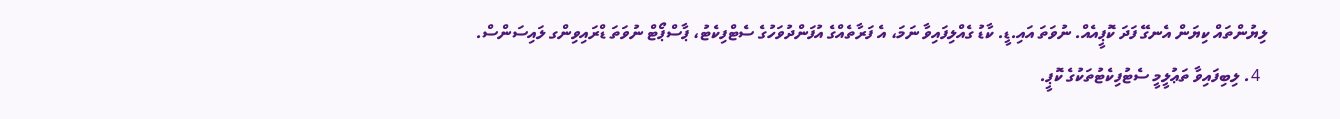ލިޔުންތައް ކިޔަން އެނގޭ ފަދަ ކޮޕީއެއް. ނުވަތަ އައި.ޑީ. ކާޑު ގެއްލިފައިވާ ނަމަ، އެ ފަރާތެއްގެ އުފަންދުވަހުގެ ސެޓްފިކެޓު، ޕާސްޕޯޓް ނުވަތަ ޑްރައިވިންގ ލައިސަންސް.
  4. ލިބިފައިވާ ތަޢުލީމީ ސެޓުފިކެޓުތަކުގެ ކޮޕީ.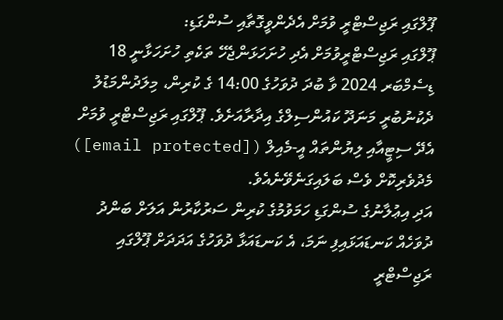ޕޫލްގައި ރަޖިސްޓްރީ ވުމަށް އެދެންވީގޮތާއި ސުންގަޑި:
ޕޫލްގައި ރަޖިސްޓްރީވުމަށް އެދި ހުށަހަޅަންޖެހޭ ތަކެތި ހުށަހަޅާނީ 18 ޑިސެމްބަރ 2024 ވާ ބުދަ ދުވަހުގެ 14:00 ގެ ކުރިން، މިލަދުންމަޑުލު ދެކުނުބުރީ މަނަދޫ ކައުންސިލްގެ އިދާރާއަށެވެ. ޕޫލްގައި ރަޖިސްޓްރީ ވުމަށް އެދޭ ސިޓީއާއި ލިޔުންތައް އީ-މެއިލް ([email protected]) މެދުވެރިކޮށް ވެސް ބަލައިގަނެވޭނެއެވެ.
އަދި އިޢުލާނުގެ ސުންގަޑި ހަމަވުމުގެ ކުރިން ސަރުކާރުން އަލަށް ބަންދު ދުވަހެއް ކަނޑައަޅައިފި ނަމަ، އެ ކަނޑައަޅާ ދުވަހުގެ އަދަދަށް ޕޫލްގައި ރަޖިސްޓްރީ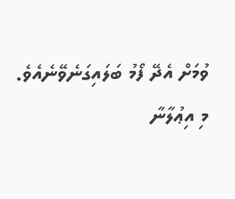ވުމަށް އެދޭ ފޯމު ބަލައިގަނެވޭނެއެވެ.
މި އިޢުލާނާ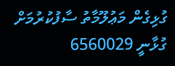ގުޅިގެން މަޢުލޫމާތު ސާފުކުރުމަށް ގުޅާނީ 6560029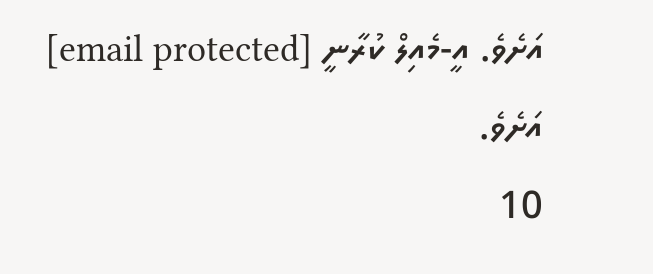އަށެވެ. އީ-މެއިލް ކުރާނީ [email protected] އަށެވެ.
10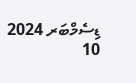ޑިސެމްބަރ 2024
10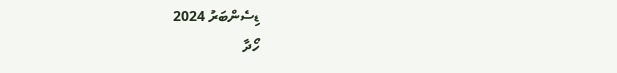ޑިސެންބަރު 2024
ހޯދާ